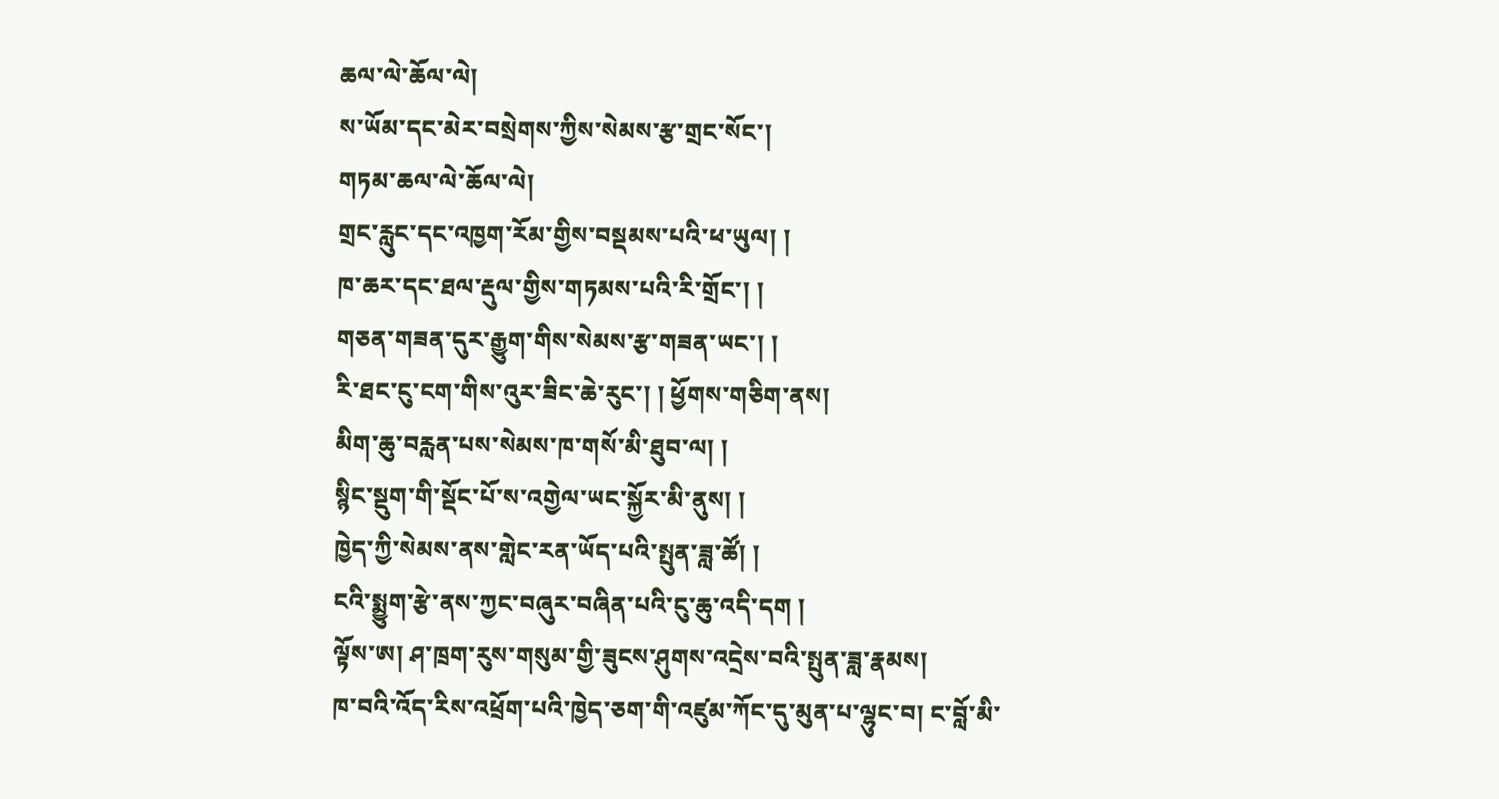ཆལ་ལེ་ཆོལ་ལེ།
ས་ཡོམ་དང་མེར་བསྲེགས་ཀྱིས་སེམས་རྩ་གྲང་སོང་།
གཏམ་ཆལ་ལེ་ཆོལ་ལེ།
གྲང་རླུང་དང་འཁྱག་རོམ་གྱིས་བསྡམས་པའི་ཕ་ཡུལ། །
ཁ་ཆར་དང་ཐལ་རྡུལ་གྱིས་གཏམས་པའི་རི་གྲོང་། །
གཅན་གཟན་དུར་རྒྱུག་གིས་སེམས་རྩ་གཟན་ཡང་། །
རི་ཐང་ངུ་ངག་གིས་འུར་ཟིང་ཆེ་རུང་། ། ཕྱོགས་གཅིག་ནས།
མིག་ཆུ་བརླན་པས་སེམས་ཁ་གསོ་མི་ཐུབ་ལ། །
སྙིང་སྡུག་གི་སྡོང་པོ་ས་འགྱེལ་ཡང་སྐྱོར་མི་ནུས། །
ཁྱེད་ཀྱི་སེམས་ནས་གླེང་རན་ཡོད་པའི་སྤུན་ཟླ་ཚོ། །
ངའི་སྨྱུག་རྩེ་ནས་ཀྱང་བཞུར་བཞིན་པའི་ངུ་ཆུ་འདི་དག །
ལྟོས་ཨ། ཤ་ཁྲག་རུས་གསུམ་གྱི་ཟུངས་ཤུགས་འདྲེས་བའི་སྤུན་ཟླ་རྣམས།
ཁ་བའི་འོད་རིས་འཕྲོག་པའི་ཁྱེད་ཅག་གི་འཛུམ་ཀོང་དུ་མུན་པ་ལྷུང་བ། ང་བློ་མི་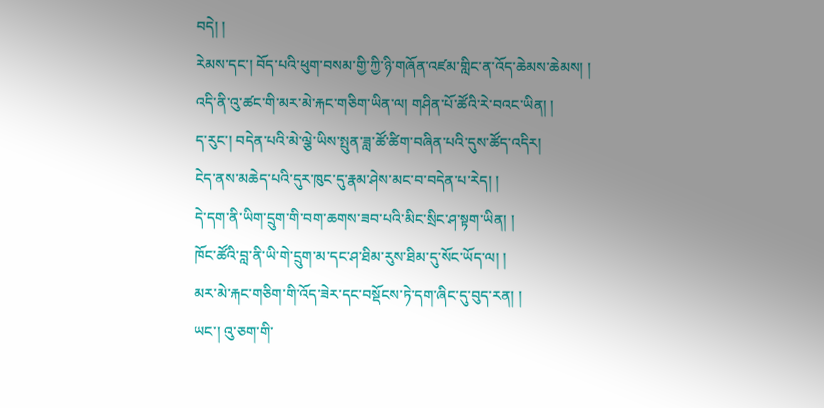བདེ། །
རེམས་དང་། བོད་པའི་ཕུག་བསམ་གྱི་ཀྱི་ཉི་གཞོན་འཛམ་གླིང་ན་འོད་ཆེམས་ཆེམས། །
འདི་ནི་འུ་ཚང་གི་མར་མེ་རྐང་གཅིག་ཡིན་ལ། གཤིན་པོ་ཚོའི་རེ་བའང་ཡིན། །
ད་རུང་། བདེན་པའི་མེ་ལྕེ་ཡིས་སྤུན་ཟླ་ཚོ་ཚིག་བཞིན་པའི་དུས་ཚོད་འདིར།
ངེད་ནས་མཆེད་པའི་དུར་ཁུང་དུ་རྣམ་ཤེས་མང་བ་བདེན་པ་རེད། །
དེ་དག་ནི་ཡིག་དྲུག་གི་བག་ཆགས་ཟབ་པའི་མིང་སྲིང་ཤ་སྟག་ཡིན། །
ཁོང་ཚོའི་བླ་ནི་ཡི་གེ་དྲུག་མ་དང་ཤ་ཐིམ་རུས་ཐིམ་དུ་སོང་ཡོད་ལ། །
མར་མེ་རྐང་གཅིག་གི་འོད་ཟེར་དང་བསྡོངས་ཏེ་དག་ཞིང་དུ་བུད་རན། །
ཡང་། འུ་ཅག་གི་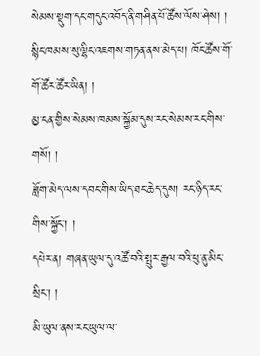སེམས་སྡུག་དང་གདུང་འབོད་ནི་གཤིན་པོ་ཚོས་ལོས་ཤེས། །
སྙིང་ཁམས་སུ་ལྷིང་འཇགས་གཏན་ནས་མེད་པ། ཁོང་ཚོས་གོ་གོ་ཚོར་ཚོར་ཡིན། །
མྱ་ངན་གྱིས་སེམས་ཁམས་སྐྱོམ་དུས་རང་སེམས་རང་གིས་གསོ། །
ཟློག་མེད་ལས་དབང་གིས་ཡིད་ཐང་ཆེད་དུས། རང་ཉིད་རང་གིས་སྐྱོང་། །
དཔེར་ན། གཞན་ཡུལ་དུ་འཚོ་བའི་སྤུར་རྒྱལ་བའི་ཕུ་ནུ་མིང་སྲིང་། །
མི་ཡུལ་ནས་རང་ཡུལ་ལ་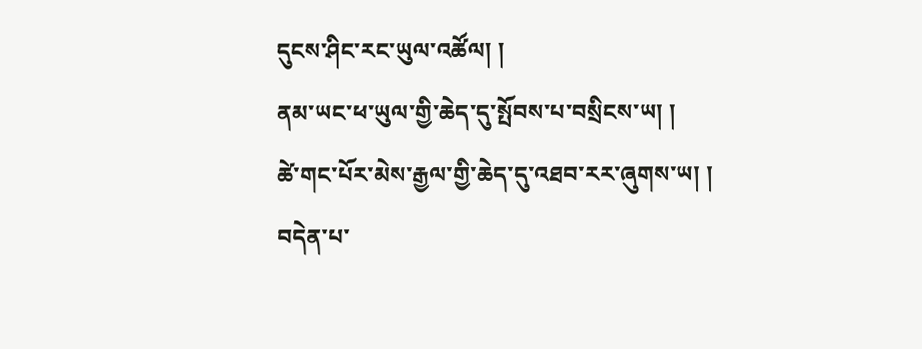དུངས་ཤིང་རང་ཡུལ་འཚོལ། །
ནམ་ཡང་ཕ་ཡུལ་གྱི་ཆེད་དུ་སྤོབས་པ་བསྲིངས་ཡ། །
ཚེ་གང་པོར་མེས་རྒྱལ་གྱི་ཆེད་དུ་འཐབ་རར་ཞུགས་ཡ། །
བདེན་པ་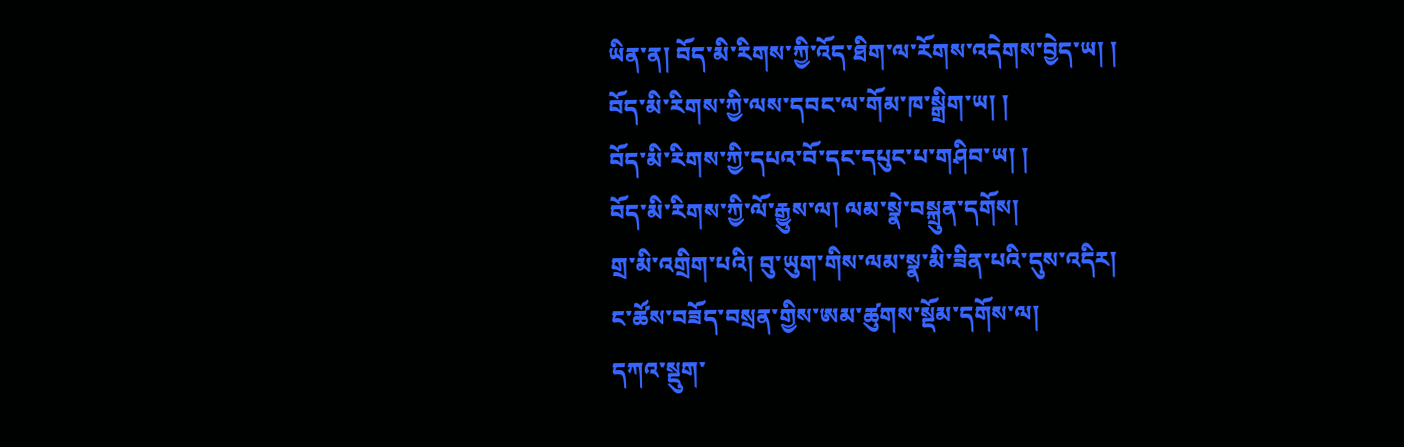ཡིན་ན། བོད་མི་རིགས་ཀྱི་འོད་ཐིག་ལ་རོགས་འདེགས་བྱེད་ཡ། །
བོད་མི་རིགས་ཀྱི་ལས་དབང་ལ་གོམ་ཁ་སྒྲིག་ཡ། །
བོད་མི་རིགས་ཀྱི་དཔའ་བོ་དང་དཔུང་པ་གཤིབ་ཡ། །
བོད་མི་རིགས་ཀྱི་ལོ་རྒྱུས་ལ། ལམ་སྣེ་བསྐྲུན་དགོས།
གྲ་མི་འགྲིག་པའི། བུ་ཡུག་གིས་ལམ་སྣ་མི་ཟིན་པའི་དུས་འདིར།
ང་ཚོས་བཟོད་བསྲན་གྱིས་ཨམ་ཚུགས་སྡོམ་དགོས་ལ།
དཀའ་སྡུག་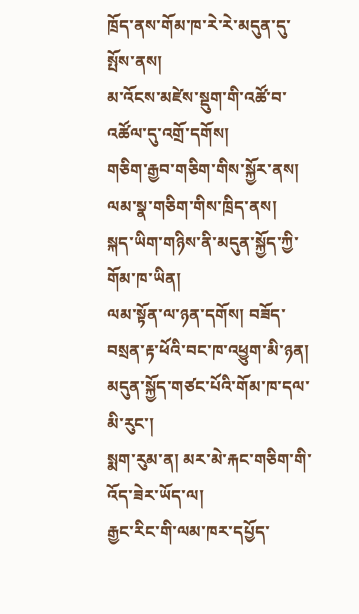ཁྲོད་ནས་གོམ་ཁ་རེ་རེ་མདུན་དུ་སྤོས་ནས།
མ་འོངས་མཛེས་སྡུག་གི་འཚོ་བ་འཚོལ་དུ་འགྲོ་དགོས།
གཅིག་རྒྱབ་གཅིག་གིས་སྐྱོར་ནས། ལམ་སྣ་གཅིག་གིས་ཁྲིད་ནས།
སྐད་ཡིག་གཉིས་ནི་མདུན་སྐྱོད་ཀྱི་གོམ་ཁ་ཡིན།
ལམ་སྟོན་ལ་ཉན་དགོས། བཟོད་བསྲན་རྟ་ཕོའི་བང་ཁ་འཕྱུག་མི་ཉན།
མདུན་སྐྱོད་གཙང་པོའི་གོམ་ཁ་དལ་མི་རུང་།
སྨག་རུམ་ན། མར་མེ་རྐང་གཅིག་གི་འོད་ཟེར་ཡོད་ལ།
རྒྱང་རིང་གི་ལམ་ཁར་དཔྱོད་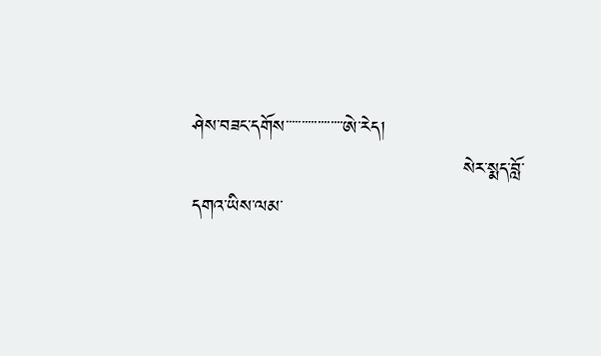ཤེས་བཟང་དགོས་་་་་་་་་་་་་་་་་་ཨེ་རེད།
                                          སེར་སྨད་བློ་དགའ་ཡིས་ལམ་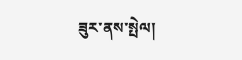ཟུར་ནས་སྤེལ།